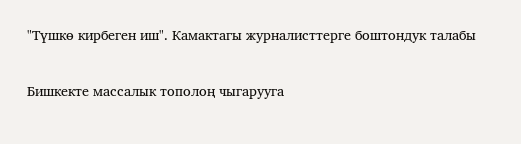"Түшкө кирбеген иш". Камактагы журналисттерге боштондук талабы

Бишкекте массалык тополоң чыгарууга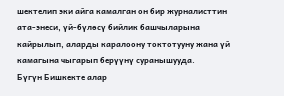шектелип эки айга камалган он бир журналисттин ата-энеси, үй-бүлөсү бийлик башчыларына кайрылып, аларды каралоону токтотууну жана үй камагына чыгарып берүүнү суранышууда.
Бүгүн Бишкекте алар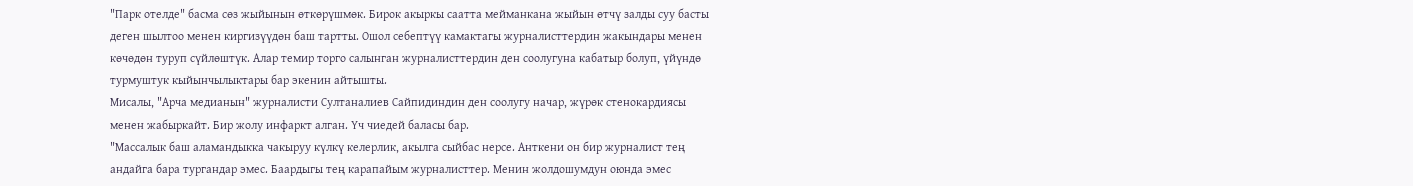"Парк отелде" басма сөз жыйынын өткөрүшмөк. Бирок акыркы саатта мейманкана жыйын өтчү залды суу басты деген шылтоо менен киргизүүдөн баш тартты. Ошол себептүү камактагы журналисттердин жакындары менен көчөдөн туруп сүйлөштүк. Алар темир торго салынган журналисттердин ден соолугуна кабатыр болуп, үйүндө турмуштук кыйынчылыктары бар экенин айтышты.
Мисалы, "Арча медианын" журналисти Султаналиев Сайпидиндин ден соолугу начар, жүрөк стенокардиясы менен жабыркайт. Бир жолу инфаркт алган. Үч чиедей баласы бар.
"Массалык баш аламандыкка чакыруу күлкү келерлик, акылга сыйбас нерсе. Анткени он бир журналист тең андайга бара тургандар эмес. Баардыгы тең карапайым журналисттер. Менин жолдошумдун оюнда эмес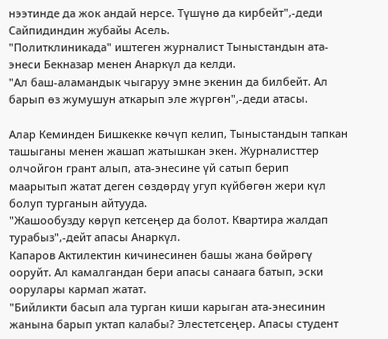нээтинде да жок андай нерсе. Түшүнө да кирбейт",-деди Сайпидиндин жубайы Асель.
"Политклиникада" иштеген журналист Тыныстандын ата-энеси Бекназар менен Анаркүл да келди.
"Ал баш-аламандык чыгаруу эмне экенин да билбейт. Ал барып өз жумушун аткарып эле жүргөн",-деди атасы.

Алар Кеминден Бишкекке көчүп келип, Тыныстандын тапкан ташыганы менен жашап жатышкан экен. Журналисттер олчойгон грант алып, ата-энесине үй сатып берип маарытып жатат деген сөздөрдү угуп күйбөгөн жери күл болуп турганын айтууда.
"Жашообузду көрүп кетсеңер да болот. Квартира жалдап турабыз",-дейт апасы Анаркүл.
Капаров Актилектин кичинесинен башы жана бөйрөгү ооруйт. Ал камалгандан бери апасы санаага батып, эски оорулары кармап жатат.
"Бийликти басып ала турган киши карыган ата-энесинин жанына барып уктап калабы? Элестетсеңер. Апасы студент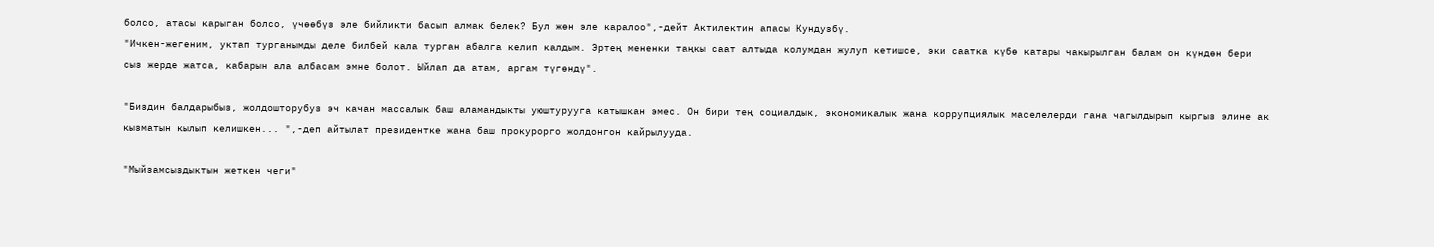болсо, атасы карыган болсо, үчөөбүз эле бийликти басып алмак белек? Бул жөн эле каралоо",-дейт Актилектин апасы Кундузбү.
"Ичкен-жегеним, уктап турганымды деле билбей кала турган абалга келип калдым. Эртең мененки таңкы саат алтыда колумдан жулуп кетишсе, эки саатка күбө катары чакырылган балам он күндөн бери сыз жерде жатса, кабарын ала албасам эмне болот. Ыйлап да атам, аргам түгөндү".

"Биздин балдарыбыз, жолдошторубуз эч качан массалык баш аламандыкты уюштурууга катышкан эмес. Он бири тең социалдык, экономикалык жана коррупциялык маселелерди гана чагылдырып кыргыз элине ак кызматын кылып келишкен... ",-деп айтылат президентке жана баш прокурорго жолдонгон кайрылууда.

"Мыйзамсыздыктын жеткен чеги"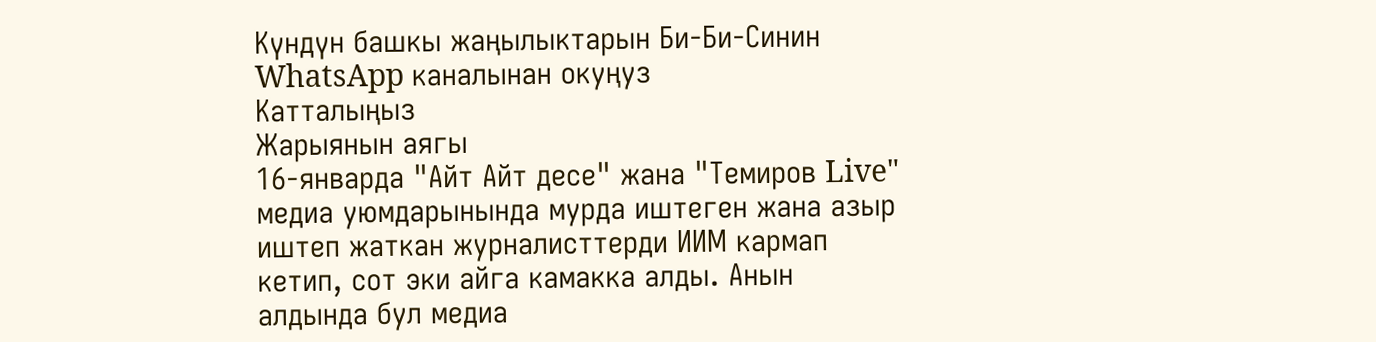Күндүн башкы жаңылыктарын Би-Би-Синин WhatsApp каналынан окуңуз
Катталыңыз
Жарыянын аягы
16-январда "Айт Айт десе" жана "Темиров Live" медиа уюмдарынында мурда иштеген жана азыр иштеп жаткан журналисттерди ИИМ кармап кетип, сот эки айга камакка алды. Анын алдында бул медиа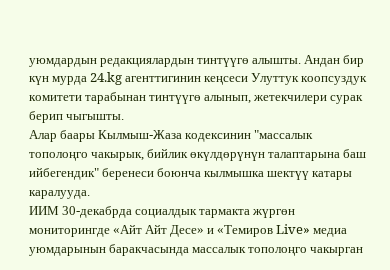уюмдардын редакциялардын тинтүүгө алышты. Андан бир күн мурда 24.kg агенттигинин кеңсеси Улуттук коопсуздук комитети тарабынан тинтүүгө алынып, жетекчилери сурак берип чыгышты.
Алар баары Кылмыш-Жаза кодексинин "массалык тополоңго чакырык, бийлик өкүлдөрүнүн талаптарына баш ийбегендик" беренеси боюнча кылмышка шектүү катары каралууда.
ИИМ 30-декабрда социалдык тармакта жүргөн мониторингде «Айт Айт Десе» и «Темиров Live» медиа уюмдарынын баракчасында массалык тополоңго чакырган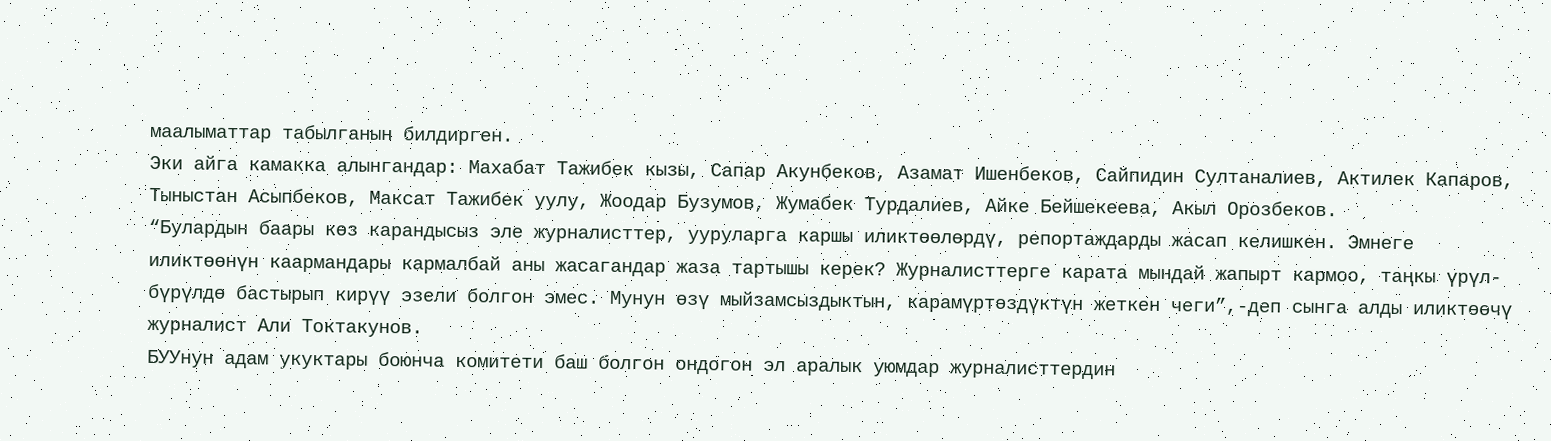маалыматтар табылганын билдирген.
Эки айга камакка алынгандар: Махабат Тажибек кызы, Сапар Акунбеков, Азамат Ишенбеков, Сайпидин Султаналиев, Актилек Капаров, Тыныстан Асыпбеков, Максат Тажибек уулу, Жоодар Бузумов, Жумабек Турдалиев, Айке Бейшекеева, Акыл Орозбеков.
“Булардын баары көз карандысыз эле журналисттер, ууруларга каршы иликтөөлөрдү, репортаждарды жасап келишкен. Эмнеге иликтөөнүн каармандары кармалбай аны жасагандар жаза тартышы керек? Журналисттерге карата мындай жапырт кармоо, таңкы үрүл-бүрүлдө бастырып кирүү эзели болгон эмес. Мунун өзү мыйзамсыздыктын, карамүртөздүктүн жеткен чеги”,-деп сынга алды иликтөөчү журналист Али Токтакунов.
БУУнун адам укуктары боюнча комитети баш болгон ондогон эл аралык уюмдар журналисттердин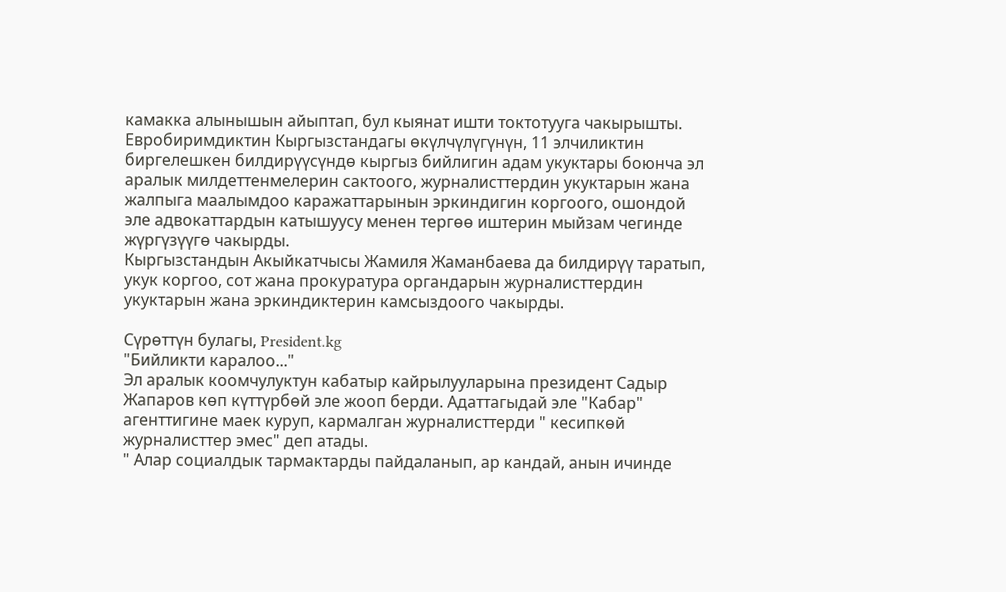камакка алынышын айыптап, бул кыянат ишти токтотууга чакырышты.
Евробиримдиктин Кыргызстандагы өкүлчүлүгүнүн, 11 элчиликтин биргелешкен билдирүүсүндө кыргыз бийлигин адам укуктары боюнча эл аралык милдеттенмелерин сактоого, журналисттердин укуктарын жана жалпыга маалымдоо каражаттарынын эркиндигин коргоого, ошондой эле адвокаттардын катышуусу менен тергөө иштерин мыйзам чегинде жүргүзүүгө чакырды.
Кыргызстандын Акыйкатчысы Жамиля Жаманбаева да билдирүү таратып, укук коргоо, сот жана прокуратура органдарын журналисттердин укуктарын жана эркиндиктерин камсыздоого чакырды.

Сүрөттүн булагы, President.kg
"Бийликти каралоо..."
Эл аралык коомчулуктун кабатыр кайрылууларына президент Садыр Жапаров көп күттүрбөй эле жооп берди. Адаттагыдай эле "Кабар" агенттигине маек куруп, кармалган журналисттерди " кесипкөй журналисттер эмес" деп атады.
" Алар социалдык тармактарды пайдаланып, ар кандай, анын ичинде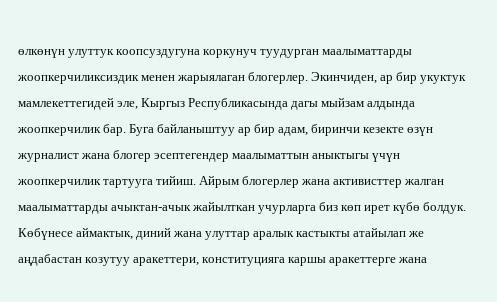өлкөнүн улуттук коопсуздугуна коркунуч туудурган маалыматтарды жоопкерчиликсиздик менен жарыялаган блогерлер. Экинчиден, ар бир укуктук мамлекеттегидей эле, Кыргыз Республикасында дагы мыйзам алдында жоопкерчилик бар. Буга байланыштуу ар бир адам, биринчи кезекте өзүн журналист жана блогер эсептегендер маалыматтын аныктыгы үчүн жоопкерчилик тартууга тийиш. Айрым блогерлер жана активисттер жалган маалыматтарды ачыктан-ачык жайылткан учурларга биз көп ирет күбө болдук. Көбүнесе аймактык, диний жана улуттар аралык кастыкты атайылап же аңдабастан козутуу аракеттери, конституцияга каршы аракеттерге жана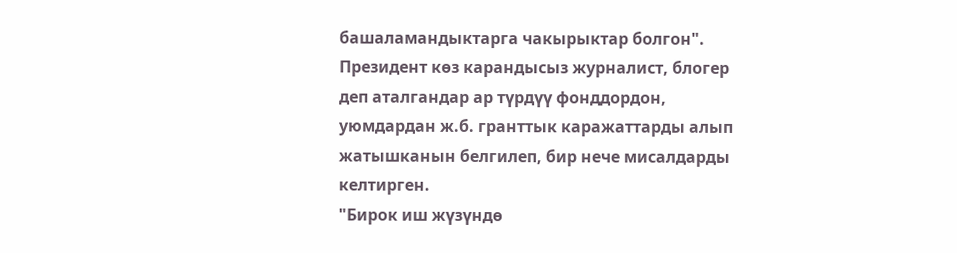башаламандыктарга чакырыктар болгон".
Президент көз карандысыз журналист, блогер деп аталгандар ар түрдүү фонддордон, уюмдардан ж.б. гранттык каражаттарды алып жатышканын белгилеп, бир нече мисалдарды келтирген.
"Бирок иш жүзүндө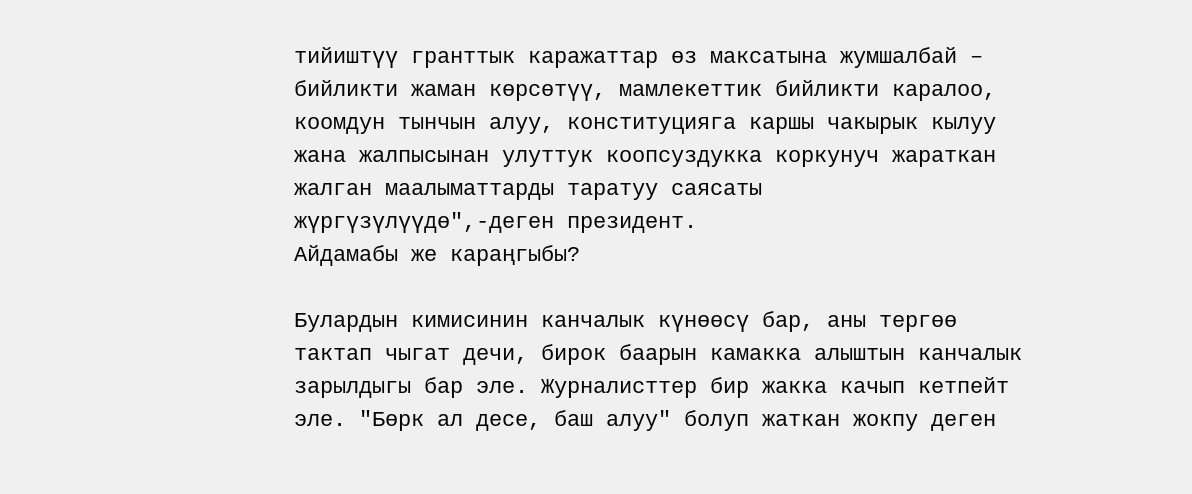тийиштүү гранттык каражаттар өз максатына жумшалбай – бийликти жаман көрсөтүү, мамлекеттик бийликти каралоо, коомдун тынчын алуу, конституцияга каршы чакырык кылуу жана жалпысынан улуттук коопсуздукка коркунуч жараткан жалган маалыматтарды таратуу саясаты жүргүзүлүүдө",-деген президент.
Айдамабы же караңгыбы?

Булардын кимисинин канчалык күнөөсү бар, аны тергөө тактап чыгат дечи, бирок баарын камакка алыштын канчалык зарылдыгы бар эле. Журналисттер бир жакка качып кетпейт эле. "Бөрк ал десе, баш алуу" болуп жаткан жокпу деген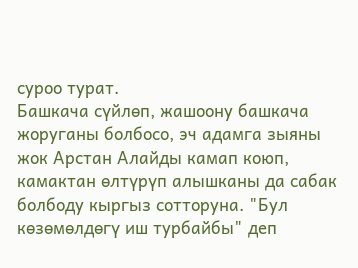суроо турат.
Башкача сүйлөп, жашоону башкача жоруганы болбосо, эч адамга зыяны жок Арстан Алайды камап коюп, камактан өлтүрүп алышканы да сабак болбоду кыргыз сотторуна. "Бул көзөмөлдөгү иш турбайбы" деп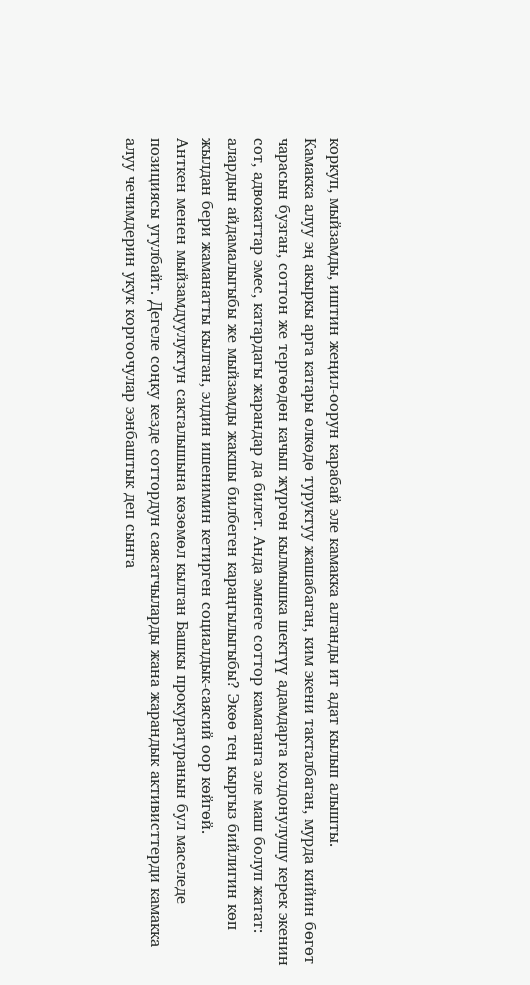коркуп, мыйзамды, иштин жеңил-оорун карабай эле камакка алганды ит адат кылып алышты.
Камакка алуу эң акыркы арга катары өлкөдө туруктуу жашабаган, ким экени такталбаган, мурда кийин бөгөт чарасын бузган, соттон же тергөөдөн качып жүргөн кылмышка шектүү адамдарга колдонулушу керек экенин сот, адвокаттар эмес, катардагы жарандар да билет. Анда эмнеге соттор камаганга эле маш болуп жатат: алардын айдамалыгыбы же мыйзамды жакшы билбеген караңгылыгыбы? Экөө тең кыргыз бийлигин көп жылдан бери жаманатты кылган, элдин ишенимин кетирген социалдык-саясий оор көйгөй.
Анткен менен мыйзамдуулуктун сакталышына көзөмөл кылган Башкы прокуратуранын бул маселеде позициясы угулбайт. Дегеле соңку кезде соттордун саясатчыларды жана жарандык активисттерди камакка алуу чечимдерин укук коргоочулар ээнбаштык деп сынга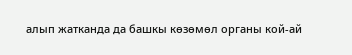алып жатканда да башкы көзөмөл органы кой-ай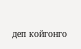деп койгонго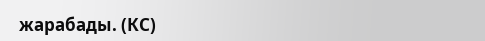жарабады. (КС)